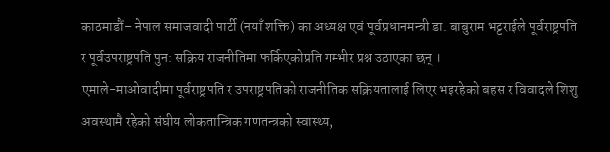काठमाडौं– नेपाल समाजवादी पार्टी (नयाँ शक्ति) का अध्यक्ष एवं पूर्वप्रधानमन्त्री डा. बाबुराम भट्टराईले पूर्वराष्ट्रपति र पूर्वउपराष्ट्रपति पुन: सक्रिय राजनीतिमा फर्किएकोप्रति गम्भीर प्रश्न उठाएका छन् ।
एमाले-माओवादीमा पूर्वराष्ट्रपति र उपराष्ट्रपतिको राजनीतिक सक्रियतालाई लिएर भइरहेको बहस र विवादले शिशु अवस्थामै रहेको संघीय लोकतान्त्रिक गणतन्त्रको स्वास्थ्य,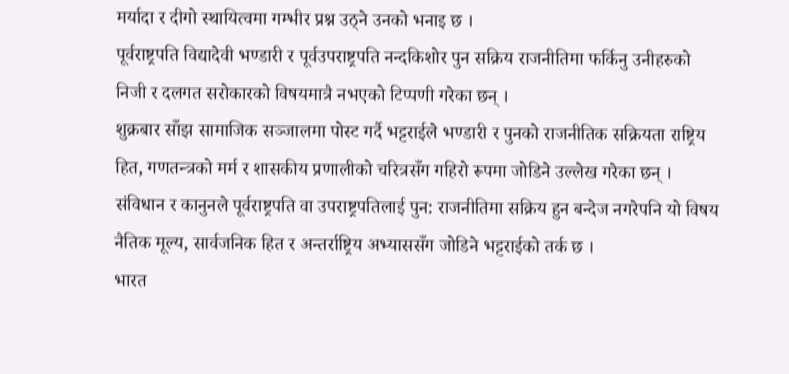मर्यादा र दीगो स्थायित्वमा गम्भीर प्रश्न उठ्ने उनको भनाइ छ ।
पूर्वराष्ट्रपति विद्यादेवी भण्डारी र पूर्वउपराष्ट्रपति नन्दकिशोर पुन सक्रिय राजनीतिमा फर्किनु उनीहरुको निजी र दलगत सरोकारको विषयमात्रै नभएको टिप्पणी गरेका छन् ।
शुक्रबार साँझ सामाजिक सञ्जालमा पोस्ट गर्दै भट्टराईले भण्डारी र पुनको राजनीतिक सक्रियता राष्ट्रिय हित, गणतन्त्रको मर्म र शासकीय प्रणालीको चरित्रसँग गहिरो रूपमा जोडिने उल्लेख गरेका छन् ।
संविधान र कानुनले पूर्वराष्ट्रपति वा उपराष्ट्रपतिलाई पुन: राजनीतिमा सक्रिय हुन बन्देज नगरेपनि यो विषय नैतिक मूल्य, सार्वजनिक हित र अन्तर्राष्ट्रिय अभ्याससँग जोडिने भट्टराईको तर्क छ ।
भारत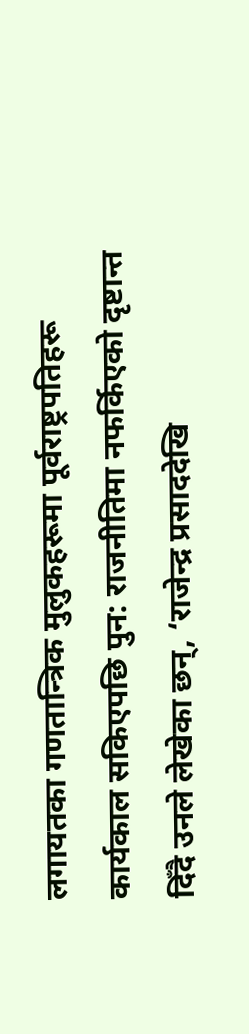लगायतका गणतान्त्रिक मुलुकहरूमा पूर्वराष्ट्रपतिहरू कार्यकाल सकिएपछि पुन: राजनीतिमा नफर्किएको दृष्टान्त दिँदै उनले लेखेका छन्, ‘राजेन्द्र प्रसाददेखि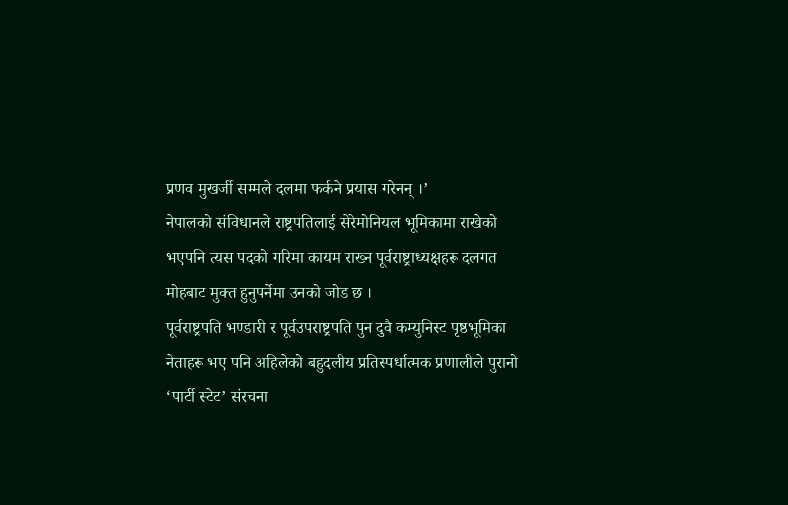प्रणव मुखर्जी सम्मले दलमा फर्कने प्रयास गरेनन् ।’
नेपालको संविधानले राष्ट्रपतिलाई सेरेमोनियल भूमिकामा राखेको भएपनि त्यस पदको गरिमा कायम राख्न पूर्वराष्ट्राध्यक्षहरू दलगत मोहबाट मुक्त हुनुपर्नेमा उनको जोड छ ।
पूर्वराष्ट्रपति भण्डारी र पूर्वउपराष्ट्रपति पुन दुवै कम्युनिस्ट पृष्ठभूमिका नेताहरू भए पनि अहिलेको बहुदलीय प्रतिस्पर्धात्मक प्रणालीले पुरानो ‘पार्टी स्टेट’ संरचना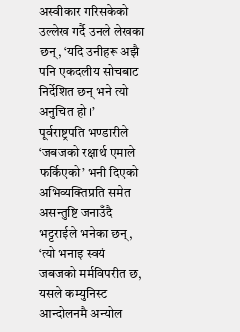अस्वीकार गरिसकेको उल्लेख गर्दै उनले लेखका छन्, ‘यदि उनीहरू अझै पनि एकदलीय सोचबाट निर्देशित छन् भने त्यो अनुचित हो ।’
पूर्वराष्ट्रपति भण्डारीले ‘जबजको रक्षार्थ एमाले फर्किएको’ भनी दिएको अभिव्यक्तिप्रति समेत असन्तुष्टि जनाउँदै भट्टराईले भनेका छन्, ‘त्यो भनाइ स्वयं जबजको मर्मविपरीत छ, यसले कम्युनिस्ट आन्दोलनमै अन्योल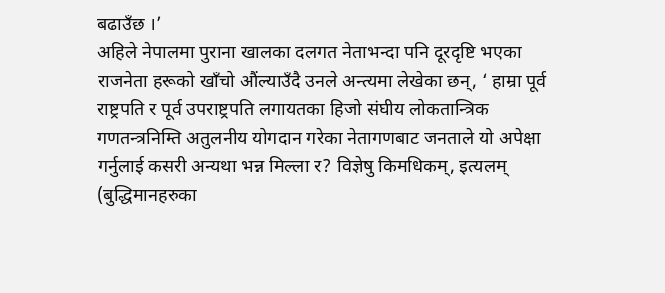बढाउँछ ।’
अहिले नेपालमा पुराना खालका दलगत नेताभन्दा पनि दूरदृष्टि भएका राजनेता हरूको खाँचो औंल्याउँदै उनले अन्त्यमा लेखेका छन्, ‘ हाम्रा पूर्व राष्ट्रपति र पूर्व उपराष्ट्रपति लगायतका हिजो संघीय लोकतान्त्रिक गणतन्त्रनिम्ति अतुलनीय योगदान गरेका नेतागणबाट जनताले यो अपेक्षा गर्नुलाई कसरी अन्यथा भन्न मिल्ला र? विज्ञेषु किमधिकम्, इत्यलम् (बुद्धिमानहरुका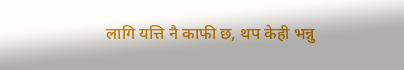लागि यत्ति नै काफी छ, थप केही भन्नु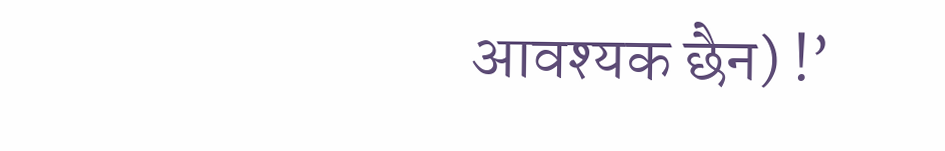आवश्यक छैन) !’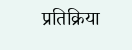प्रतिक्रिया